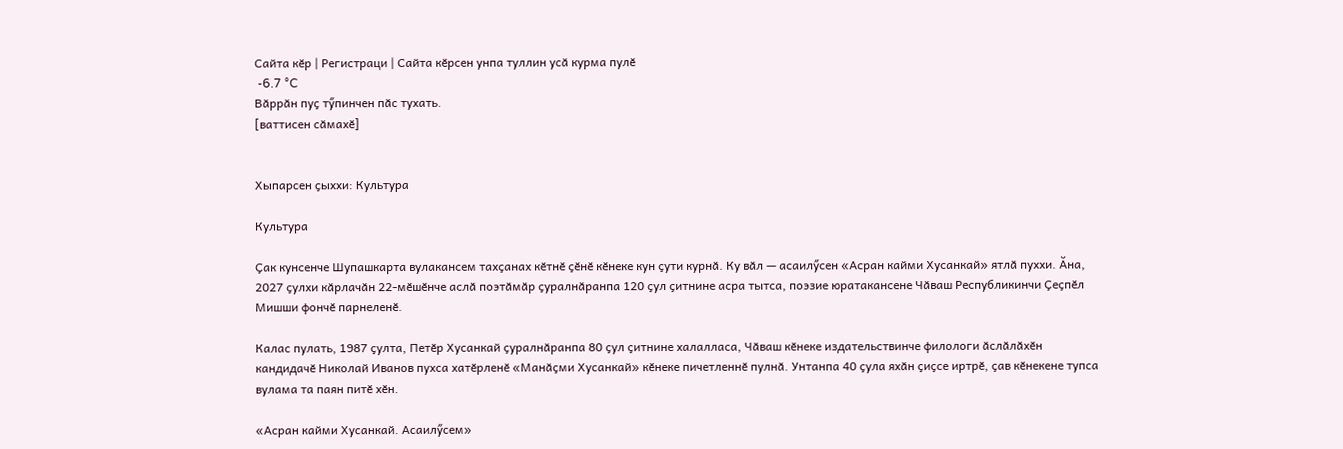Сайта кӗр | Регистраци | Сайта кӗрсен унпа туллин усӑ курма пулӗ
 -6.7 °C
Вӑррӑн пуҫ тӳпинчен пӑс тухать.
[ваттисен сӑмахӗ]


Хыпарсен ҫыххи: Культура

Культура

Ҫак кунсенче Шупашкарта вулакансем тахҫанах кӗтнӗ ҫӗнӗ кӗнеке кун ҫути курнӑ. Ку вӑл — асаилӳсен «Асран кайми Хусанкай» ятлӑ пуххи. Ӑна, 2027 ҫулхи кӑрлачӑн 22-мӗшӗнче аслӑ поэтӑмӑр ҫуралнӑранпа 120 ҫул ҫитнине асра тытса, поэзие юратакансене Чӑваш Республикинчи Ҫеҫпӗл Мишши фончӗ парнеленӗ.

Калас пулать, 1987 ҫулта, Петӗр Хусанкай ҫуралнӑранпа 80 ҫул ҫитнине халалласа, Чӑваш кӗнеке издательствинче филологи ӑслӑлӑхӗн кандидачӗ Николай Иванов пухса хатӗрленӗ «Манӑҫми Хусанкай» кӗнеке пичетленнӗ пулнӑ. Унтанпа 40 ҫула яхӑн ҫиҫсе иртрӗ, ҫав кӗнекене тупса вулама та паян питӗ хӗн.

«Асран кайми Хусанкай. Асаилӳсем»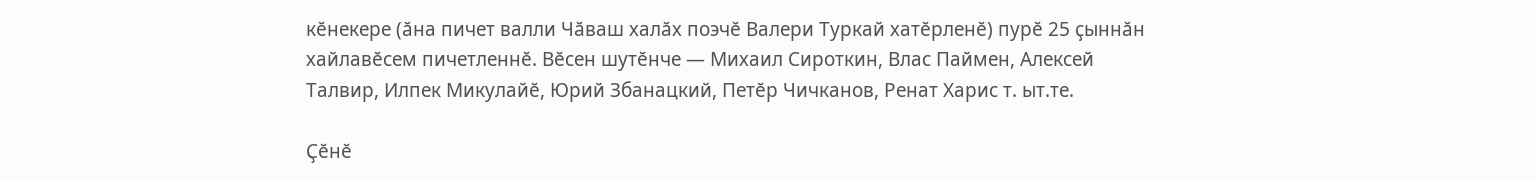кӗнекере (ӑна пичет валли Чӑваш халӑх поэчӗ Валери Туркай хатӗрленӗ) пурӗ 25 ҫыннӑн хайлавӗсем пичетленнӗ. Вӗсен шутӗнче — Михаил Сироткин, Влас Паймен, Алексей Талвир, Илпек Микулайӗ, Юрий Збанацкий, Петӗр Чичканов, Ренат Харис т. ыт.те.

Ҫӗнӗ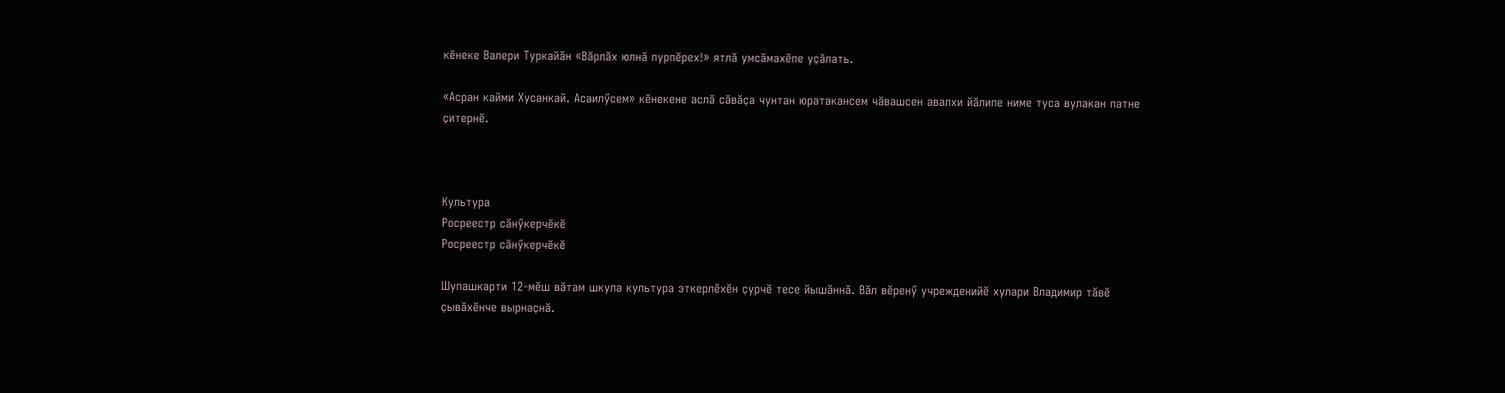кӗнеке Валери Туркайӑн «Вӑрлӑх юлнӑ пурпӗрех!» ятлӑ умсӑмахӗпе уҫӑлать.

«Асран кайми Хусанкай. Асаилӳсем» кӗнекене аслӑ сӑвӑҫа чунтан юратакансем чӑвашсен авалхи йӑлипе ниме туса вулакан патне ҫитернӗ.



Культура
Росреестр сӑнӳкерчӗкӗ
Росреестр сӑнӳкерчӗкӗ

Шупашкарти 12-мӗш вӑтам шкула культура эткерлӗхӗн ҫурчӗ тесе йышӑннӑ. Вӑл вӗренӳ учрежденийӗ хулари Владимир тӑвӗ ҫывӑхӗнче вырнаҫнӑ.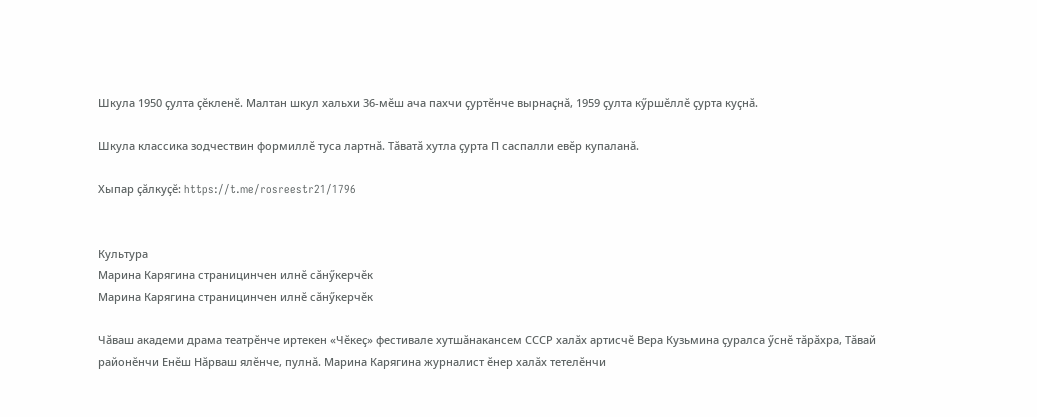Шкула 1950 ҫулта ҫӗкленӗ. Малтан шкул хальхи 36-мӗш ача пахчи ҫуртӗнче вырнаҫнӑ, 1959 ҫулта кӳршӗллӗ ҫурта куҫнӑ.

Шкула классика зодчествин формиллӗ туса лартнӑ. Тӑватӑ хутла ҫурта П саспалли евӗр купаланӑ.

Хыпар ҫӑлкуҫӗ: https://t.me/rosreestr21/1796


Культура
Марина Карягина страницинчен илнӗ сӑнӳкерчӗк
Марина Карягина страницинчен илнӗ сӑнӳкерчӗк

Чӑваш академи драма театрӗнче иртекен «Чӗкеҫ» фестивале хутшӑнакансем СССР халӑх артисчӗ Вера Кузьмина ҫуралса ӳснӗ тӑрӑхра, Тӑвай районӗнчи Енӗш Нӑрваш ялӗнче, пулнӑ. Марина Карягина журналист ӗнер халӑх тетелӗнчи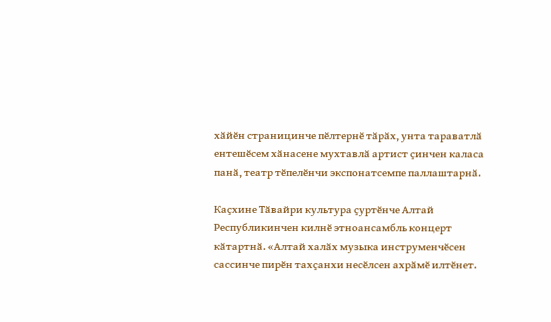хӑйӗн страницинче пӗлтернӗ тӑрӑх, унта тараватлӑ ентешӗсем хӑнасене мухтавлӑ артист ҫинчен каласа панӑ, театр тӗпелӗнчи экспонатсемпе паллаштарнӑ.

Каҫхине Тӑвайри культура ҫуртӗнче Алтай Республикинчен килнӗ этноансамбль концерт кӑтартнӑ. «Алтай халӑх музыка инструменчӗсен сассинче пирӗн тахҫанхи несӗлсен ахрӑмӗ илтӗнет.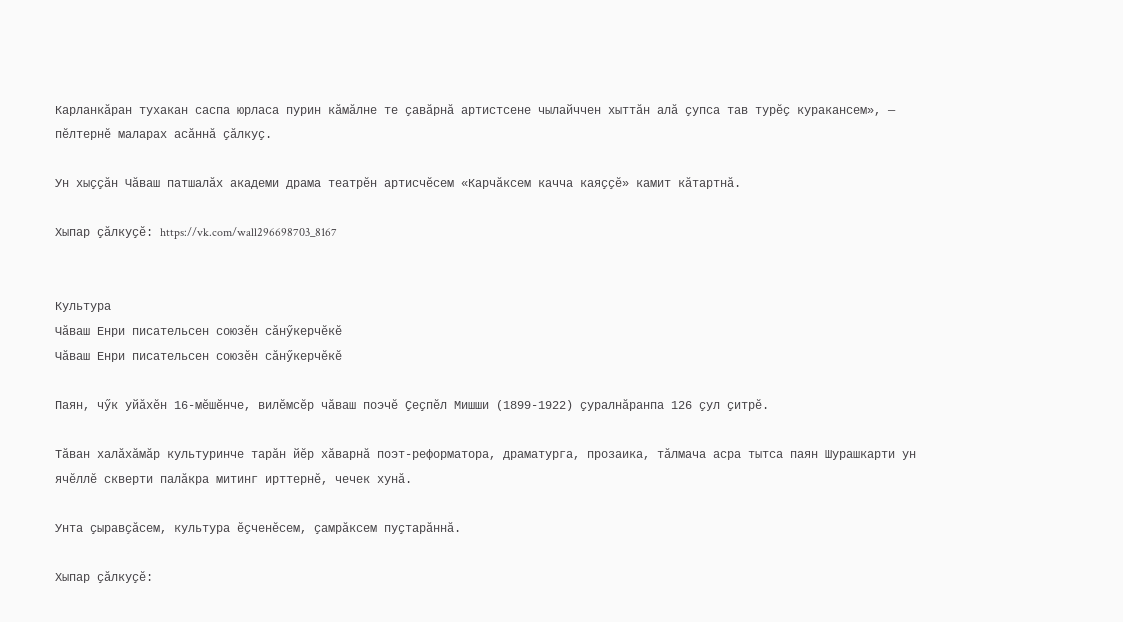Карланкӑран тухакан саспа юрласа пурин кӑмӑлне те ҫавӑрнӑ артистсене чылайччен хыттӑн алӑ ҫупса тав турӗҫ куракансем», — пӗлтернӗ маларах асӑннӑ ҫӑлкуҫ.

Ун хыҫҫӑн Чӑваш патшалӑх академи драма театрӗн артисчӗсем «Карчӑксем качча каяҫҫӗ» камит кӑтартнӑ.

Хыпар ҫӑлкуҫӗ: https://vk.com/wall296698703_8167


Культура
Чӑваш Енри писательсен союзӗн сӑнӳкерчӗкӗ
Чӑваш Енри писательсен союзӗн сӑнӳкерчӗкӗ

Паян, чӳк уйӑхӗн 16-мӗшӗнче, вилӗмсӗр чӑваш поэчӗ Ҫеҫпӗл Мишши (1899-1922) ҫуралнӑранпа 126 ҫул ҫитрӗ.

Тӑван халӑхӑмӑр культуринче тарӑн йӗр хӑварнӑ поэт-реформатора, драматурга, прозаика, тӑлмача асра тытса паян Шурашкарти ун ячӗллӗ скверти палӑкра митинг ирттернӗ, чечек хунӑ.

Унта ҫыравҫӑсем, культура ӗҫченӗсем, ҫамрӑксем пуҫтарӑннӑ.

Хыпар ҫӑлкуҫӗ: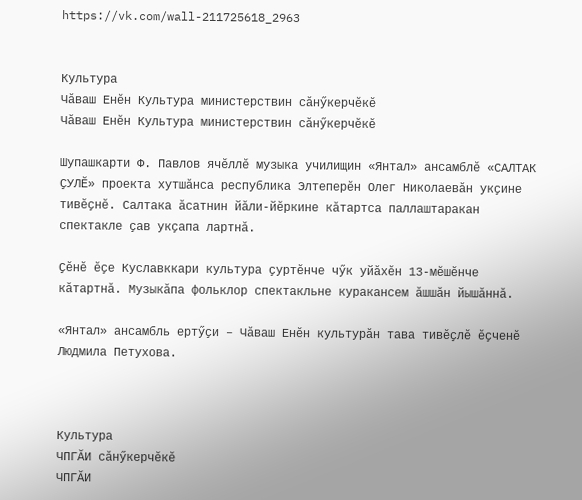https://vk.com/wall-211725618_2963


Культура
Чӑваш Енӗн Культура министерствин сӑнӳкерчӗкӗ
Чӑваш Енӗн Культура министерствин сӑнӳкерчӗкӗ

Шупашкарти Ф. Павлов ячӗллӗ музыка училищин «Янтал» ансамблӗ «САЛТАК ҪУЛӖ» проекта хутшӑнса республика Элтеперӗн Олег Николаевӑн укҫине тивӗҫнӗ. Салтака ӑсатнин йӑли-йӗркине кӑтартса паллаштаракан спектакле ҫав укҫапа лартнӑ.

Ҫӗнӗ ӗҫе Куславккари культура ҫуртӗнче чӳк уйӑхӗн 13-мӗшӗнче кӑтартнӑ. Музыкӑпа фольклор спектакльне куракансем ӑшшӑн йышӑннӑ.

«Янтал» ансамбль ертӳҫи – Чӑваш Енӗн культурӑн тава тивӗҫлӗ ӗҫченӗ Людмила Петухова.



Культура
ЧПГӐИ сӑнӳкерчӗкӗ
ЧПГӐИ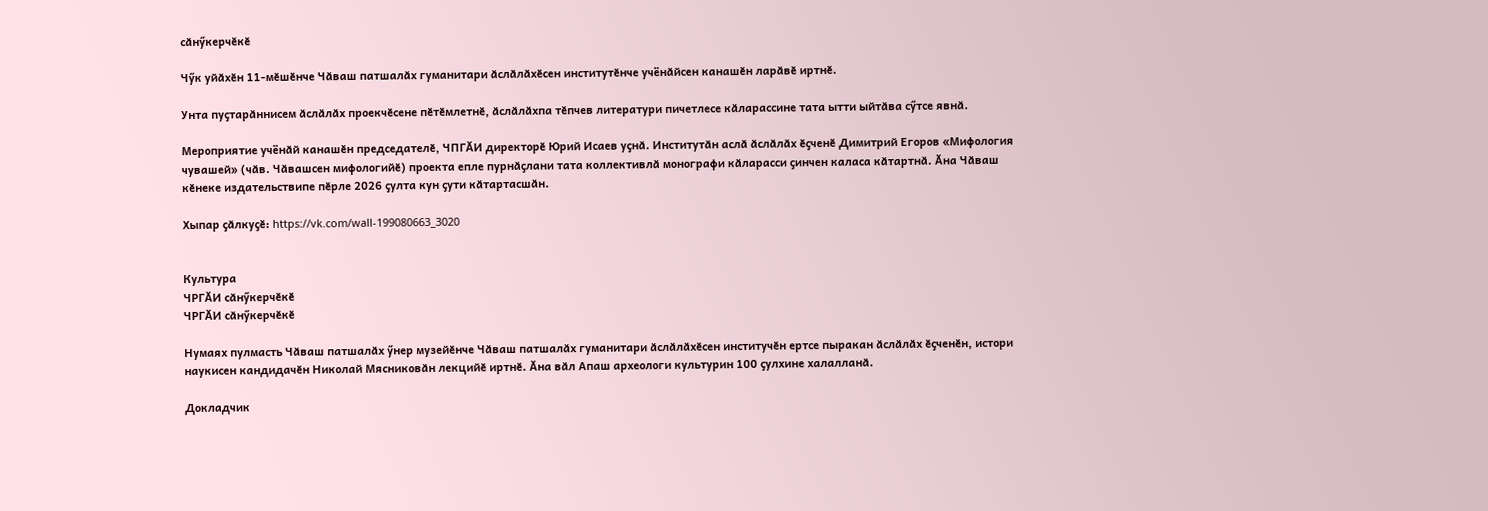сӑнӳкерчӗкӗ

Чӳк уйӑхӗн 11-мӗшӗнче Чӑваш патшалӑх гуманитари ӑслӑлӑхӗсен институтӗнче учёнӑйсен канашӗн ларӑвӗ иртнӗ.

Унта пуҫтарӑннисем ӑслӑлӑх проекчӗсене пӗтӗмлетнӗ, ӑслӑлӑхпа тӗпчев литератури пичетлесе кӑларассине тата ытти ыйтӑва сӳтсе явнӑ.

Мероприятие учёнӑй канашӗн председателӗ, ЧПГӐИ директорӗ Юрий Исаев уҫнӑ. Институтӑн аслӑ ӑслӑлӑх ӗҫченӗ Димитрий Егоров «Мифология чувашей» (чӑв. Чӑвашсен мифологийӗ) проекта епле пурнӑҫлани тата коллективлӑ монографи кӑларасси ҫинчен каласа кӑтартнӑ. Ӑна Чӑваш кӗнеке издательствипе пӗрле 2026 ҫулта кун ҫути кӑтартасшӑн.

Хыпар ҫӑлкуҫӗ: https://vk.com/wall-199080663_3020


Культура
ЧРГӐИ сӑнӳкерчӗкӗ
ЧРГӐИ сӑнӳкерчӗкӗ

Нумаях пулмасть Чӑваш патшалӑх ӳнер музейӗнче Чӑваш патшалӑх гуманитари ӑслӑлӑхӗсен институчӗн ертсе пыракан ӑслӑлӑх ӗҫченӗн, истори наукисен кандидачӗн Николай Мясниковӑн лекцийӗ иртнӗ. Ӑна вӑл Апаш археологи культурин 100 ҫулхине халалланӑ.

Докладчик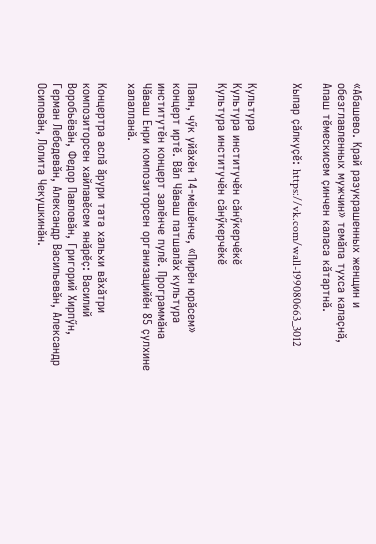«Абашево. Край разукрашенных женщин и обезглавленных мужчин» темӑпа тухса калаҫнӑ, Апаш тӗмескисем ҫинчен каласа кӑтартнӑ.

Хыпар ҫӑлкуҫӗ: https://vk.com/wall-199080663_3012


Культура
Культура институчӗн сӑнӳкерчӗкӗ
Культура институчӗн сӑнӳкерчӗкӗ

Паян, чӳк уйӑхӗн 14-мӗшӗнче, «Пирӗн юрӑсем» концерт иртӗ. Вӑл Чӑваш патшалӑх культура институтӗн концерт залӗнче пулӗ. Программӑна Чӑваш Енри композиторсен организацийӗн 85 ҫулхине халалланӑ.

Концертра аслӑ ӑрури тата хальхи вӑхӑтри композиторсен хайлавӗсем янӑрӗҫ: Василий Воробьёвӑн, Федор Павловӑн, Григорий Хирпӳн, Герман Лебедевӑн, Александр Васильевӑн, Александр Осиповӑн, Лолита Чекушкинӑн.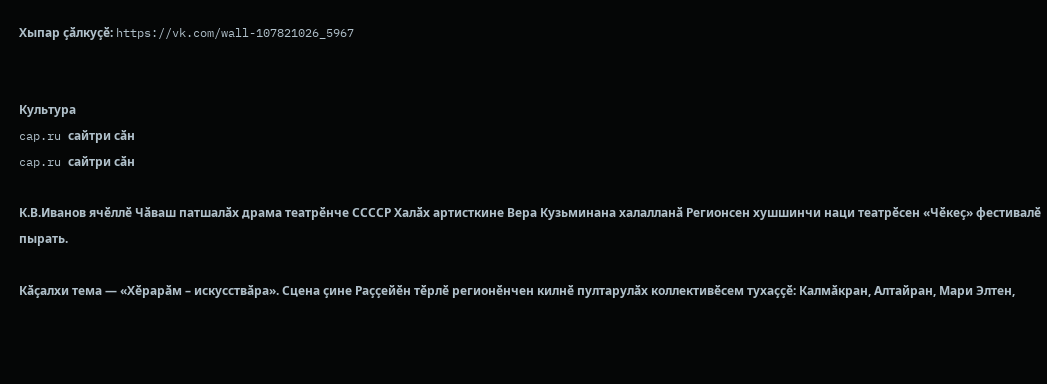Хыпар ҫӑлкуҫӗ: https://vk.com/wall-107821026_5967


Культура
cap.ru сайтри сӑн
cap.ru сайтри сӑн

К.В.Иванов ячӗллӗ Чӑваш патшалӑх драма театрӗнче ССССР Халӑх артисткине Вера Кузьминана халалланӑ Регионсен хушшинчи наци театрӗсен «Чӗкеҫ» фестивалӗ пырать.

Кӑҫалхи тема — «Хӗрарӑм – искусствӑра». Сцена ҫине Раҫҫейӗн тӗрлӗ регионӗнчен килнӗ пултарулӑх коллективӗсем тухаҫҫӗ: Калмӑкран, Алтайран, Мари Элтен,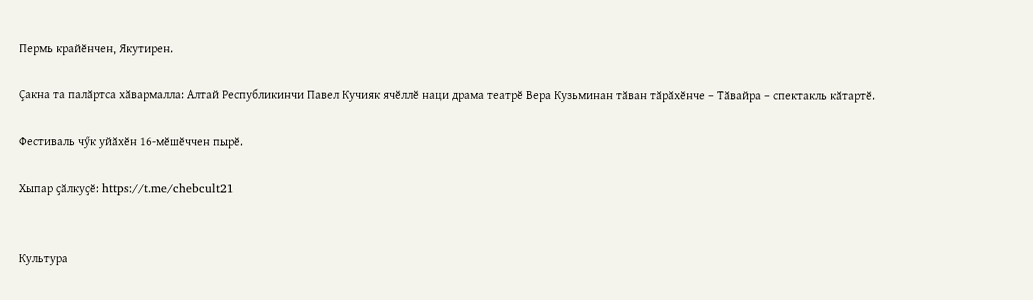Пермь крайӗнчен, Якутирен.

Ҫакна та палӑртса хӑвармалла: Алтай Республикинчи Павел Кучияк ячӗллӗ наци драма театрӗ Вера Кузьминан тӑван тӑрӑхӗнче – Тӑвайра – спектакль кӑтартӗ.

Фестиваль чӳк уйӑхӗн 16-мӗшӗччен пырӗ.

Хыпар ҫӑлкуҫӗ: https://t.me/chebcult21


Культура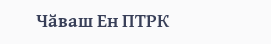Чӑваш Ен ПТРК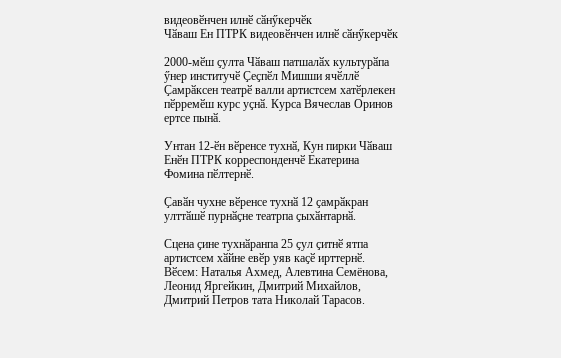видеовӗнчен илнӗ сӑнӳкерчӗк
Чӑваш Ен ПТРК видеовӗнчен илнӗ сӑнӳкерчӗк

2000-мӗш ҫулта Чӑваш патшалӑх культурӑпа ӳнер институчӗ Ҫеҫпӗл Мишши ячӗллӗ Ҫамрӑксен театрӗ валли артистсем хатӗрлекен пӗрремӗш курс уҫнӑ. Курса Вячеслав Оринов ертсе пынӑ.

Унтан 12-ӗн вӗренсе тухнӑ, Кун пирки Чӑваш Енӗн ПТРК корреспонденчӗ Екатерина Фомина пӗлтернӗ.

Ҫавӑн чухне вӗренсе тухнӑ 12 ҫамрӑкран улттӑшӗ пурнӑҫне театрпа ҫыхӑнтарнӑ.

Сцена ҫине тухнӑранпа 25 ҫул ҫитнӗ ятпа артистсем хӑйне евӗр уяв каҫӗ ирттернӗ. Вӗсем: Наталья Ахмед, Алевтина Семёнова, Леонид Яргейкин, Дмитрий Михайлов, Дмитрий Петров тата Николай Тарасов.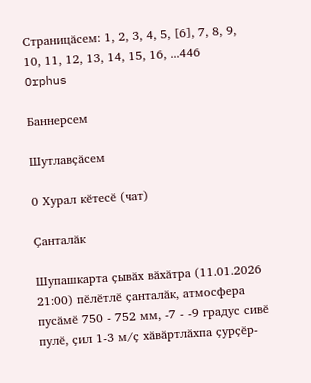Страницӑсем: 1, 2, 3, 4, 5, [6], 7, 8, 9, 10, 11, 12, 13, 14, 15, 16, ...446
Orphus

Баннерсем

Шутлавҫӑсем

0 Хурал кӗтесӗ (чат)

Ҫанталӑк

Шупашкарта ҫывӑх вӑхӑтра (11.01.2026 21:00) пӗлӗтлӗ ҫанталӑк, атмосфера пусӑмӗ 750 - 752 мм, -7 - -9 градус сивӗ пулӗ, ҫил 1-3 м/ҫ хӑвӑртлӑхпа ҫурҫӗр-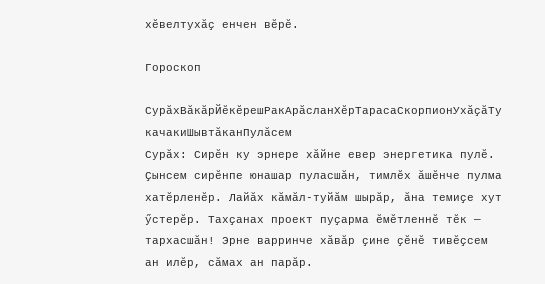хӗвелтухӑҫ енчен вӗрӗ.

Гороскоп

СурӑхВӑкӑрЙӗкӗрешРакАрӑсланХӗрТарасаСкорпионУхӑҫӑТу качакиШывтӑканПулӑсем
Сурӑх: Сирӗн ку эрнере хӑйне евер энергетика пулӗ. Ҫынсем сирӗнпе юнашар пуласшӑн, тимлӗх ӑшӗнче пулма хатӗрленӗр. Лайӑх кӑмӑл-туйӑм шырӑр, ӑна темиҫе хут ӳстерӗр. Тахҫанах проект пуҫарма ӗмӗтленнӗ тӗк — тархасшӑн! Эрне варринче хӑвӑр ҫине ҫӗнӗ тивӗҫсем ан илӗр, сӑмах ан парӑр.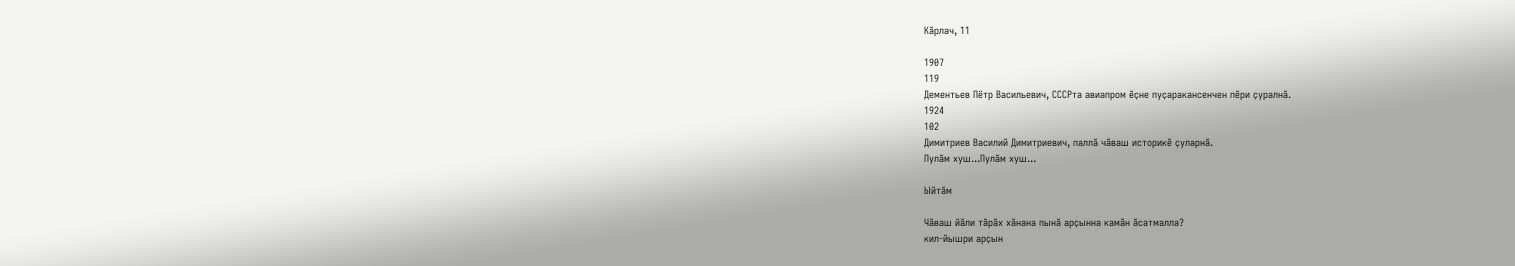Кӑрлач, 11

1907
119
Дементьев Пётр Васильевич, СССРта авиапром ӗҫне пуҫаракансенчен пӗри ҫуралнӑ.
1924
102
Димитриев Василий Димитриевич, паллӑ чӑваш историкӗ ҫуларнӑ.
Пулӑм хуш...Пулӑм хуш...

Ыйтӑм

Чӑваш йӑли тӑрӑх хӑнана пынӑ арҫынна камӑн ӑсатмалла?
кил-йышри арҫын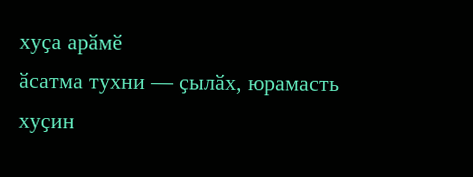хуҫа арӑмӗ
ӑсатма тухни — ҫылӑх, юрамасть
хуҫин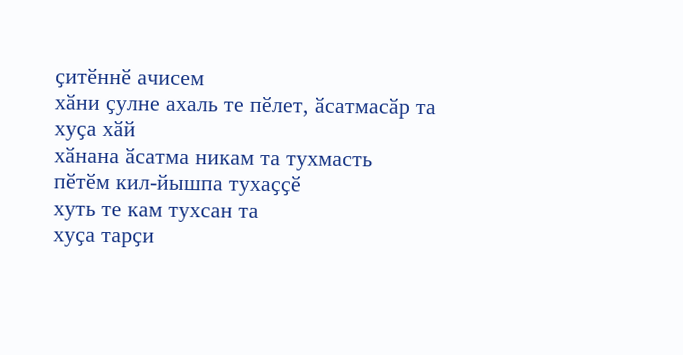ҫитӗннӗ ачисем
хӑни ҫулне ахаль те пӗлет, ӑсатмасӑр та
хуҫа хӑй
хӑнана ӑсатма никам та тухмасть
пӗтӗм кил-йышпа тухаҫҫӗ
хуть те кам тухсан та
хуҫа тарҫи